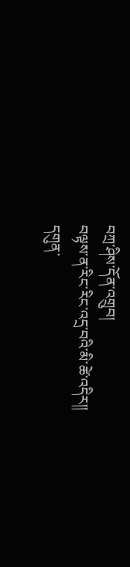བཀྲ་ཤིས་དོན་འགྲུབ།
བལྟས་ན་རིང་རིང་འདྲ་བའི་མི་ཚེ་འདིར།།
དགུན་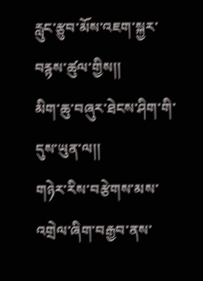རླུང་རྩུབ་མོས་འཇག་སྐྱར་བརྙས་ཚུལ་གྱིས།།
མིག་ཆུ་བཞུར་ཐེངས་ཤིག་གི་དུས་ཡུན་ལ།།
གཉེར་རིས་བརྩེགས་མས་འགྲེལ་ཞིག་བརྒྱབ་ནས་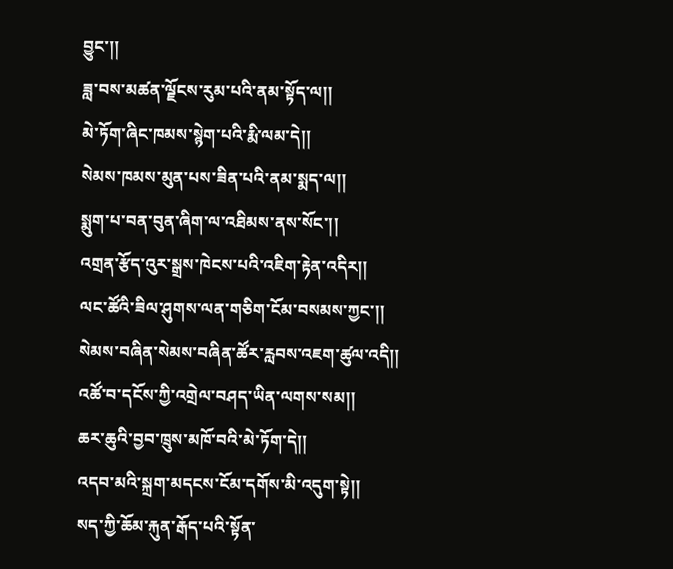བྱུང་།།
ཟླ་བས་མཚན་ལྗོངས་རུམ་པའི་ནམ་སྟོད་ལ།།
མེ་ཏོག་ཞིང་ཁམས་སྙེག་པའི་རྨི་ལམ་དེ།།
སེམས་ཁམས་མུན་པས་ཟིན་པའི་ནམ་སྨད་ལ།།
སྨུག་པ་བན་བུན་ཞིག་ལ་འཐིམས་ནས་སོང་།།
འགྲན་རྩོད་འུར་སྒྲས་ཁེངས་པའི་འཇིག་རྟེན་འདིར།།
ལང་ཚོའི་ཟིལ་ཤུགས་ལན་གཅིག་ངོམ་བསམས་ཀྱང་།།
སེམས་བཞིན་སེམས་བཞིན་ཚོར་རླབས་འཇག་ཚུལ་འདི།།
འཚོ་བ་དངོས་ཀྱི་འགྲེལ་བཤད་ཡིན་ལགས་སམ།།
ཆར་ཆུའི་བྱབ་ཁྲུས་མཁོ་བའི་མེ་ཏོག་དེ།།
འདབ་མའི་སྐྲག་མདངས་ངོམ་དགོས་མི་འདུག་སྟེ།།
སད་ཀྱི་ཆོམ་རྐུན་རྒོད་པའི་སྟོན་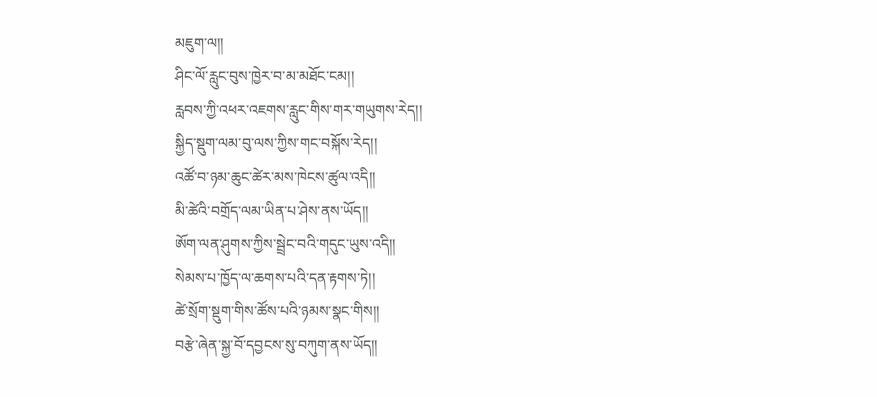མཇུག་ལ།།
ཤིང་ལོ་རླུང་བུས་ཁྱེར་བ་མ་མཐོང་ངམ།།
རླབས་ཀྱི་འཕར་འཇགས་རླུང་གིས་གར་གཡུགས་རེད།།
སྐྱིད་སྡུག་ལམ་བུ་ལས་ཀྱིས་གང་བསྐོས་རེད།།
འཚོ་བ་ཉམ་ཆུང་ཚེར་མས་ཁེངས་ཚུལ་འདི།།
མི་ཚེའི་བགྲོད་ལམ་ཡིན་པ་ཤེས་ནས་ཡོད།།
ཨོག་ལན་ཤུགས་ཀྱིས་སྦྲེང་བའི་གདུང་ཡུས་འདི།།
སེམས་པ་ཁྱོད་ལ་ཆགས་པའི་དན་རྟགས་ཏེ།།
ཚེ་སྲོག་སྡུག་གིས་ཚོས་པའི་ཉམས་སྣང་གིས།།
བརྩེ་ཞེན་སྐྱ་བོ་དབྱངས་སུ་བཀུག་ནས་ཡོད།།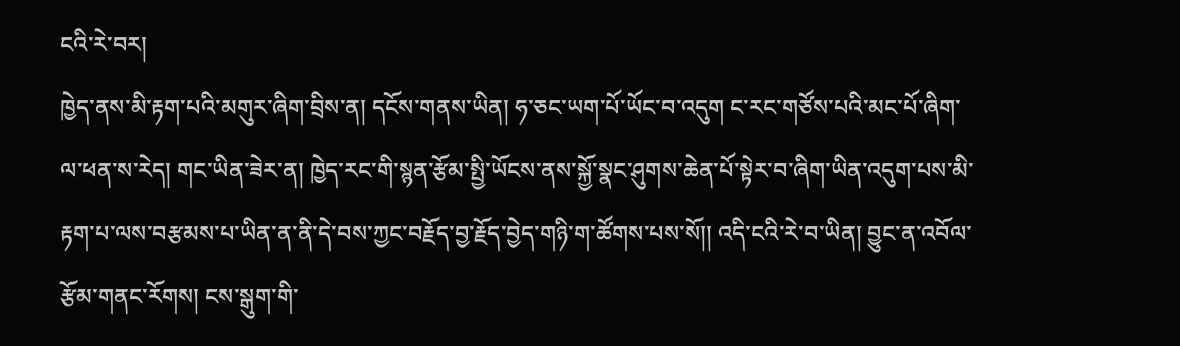ངའི་རེ་བར།
ཁྱེད་ནས་མི་རྟག་པའི་མགུར་ཞིག་བྲིས་ན། དངོས་གནས་ཡིན། ཧ་ཅང་ཡག་པོ་ཡོང་བ་འདུག ང་རང་གཙོས་པའི་མང་པོ་ཞིག་ལ་ཕན་ས་རེད། གང་ཡིན་ཟེར་ན། ཁྱེད་རང་གི་སྙན་རྩོམ་སྤྱི་ཡོངས་ནས་སྐྱོ་སྣང་ཤུགས་ཆེན་པོ་སྟེར་བ་ཞིག་ཡིན་འདུག་པས་མི་རྟག་པ་ལས་བརྩམས་པ་ཡིན་ན་ནི་དེ་བས་ཀྱང་བརྗོད་བྱ་རྗོད་བྱེད་གཉི་ག་ཚོགས་པས་སོ།། འདི་ངའི་རེ་བ་ཡིན། བྱུང་ན་འབོལ་རྩོམ་གནང་རོགས། ངས་སྒུག་གི་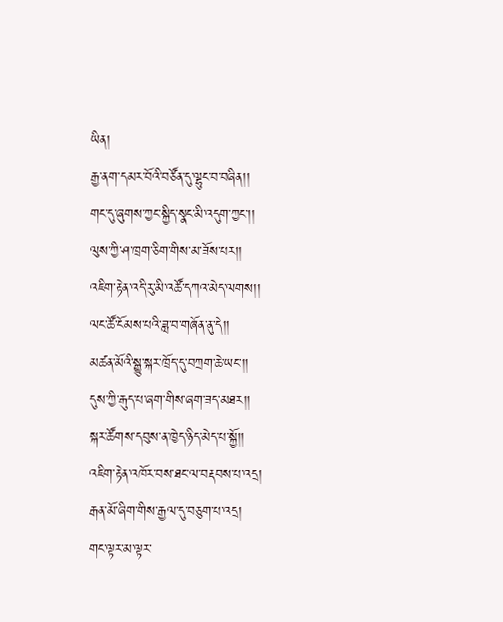ཡིན།
རྒྱ་ནག་དམར་བོའི་བཙོན་དུ་ལྷུང་བ་བཞིན།།
གང་དུ་ཞུགས་ཀྱང་སྐྱིད་སྣང་མི་འདུག་ཀྱང་།།
ལུས་ཀྱི་ཤ་ཁྲག་ཅིག་གིས་མ་ཟོས་པར།།
འཇིག་རྟེན་འདི་རུ་མི་འཚོ་དཀའ་མེད་ལགས།།
ལང་ཚོ་ངོམས་པའི་ཟླ་བ་གཞོན་ནུ་དེ།།
མཚན་མོའི་སྒྱུ་སྐར་ཁྲོད་དུ་བཀྲག་ཆེ་ཡང་།།
དུས་ཀྱི་རྒུད་པ་ཞག་གིས་ཞག་ཟད་མཐར།།
སྐར་ཚོགས་དབུས་ན་ཁྱེད་ཉིད་མེད་པ་སྐྱོ།།
འཇིག་རྟེན་འཁོར་བས་ཐང་ལ་བརྡབས་པ་འདྲ།
རྒན་མོ་ཞིག་གིས་རྒྱལ་དུ་བཅུག་པ་འདྲ།
གང་ལྟར་མ་ལྟར་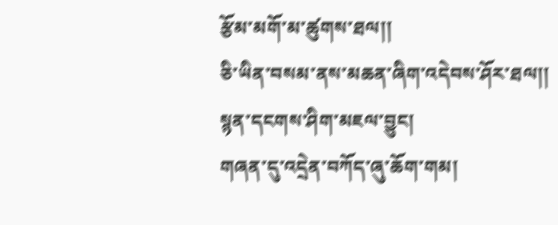རྩོམ་མགོ་མ་ཚུགས་ཐལ།།
ཅི་ཡིན་བསམ་ནས་མཆན་ཞིག་འདེབས་ཤོར་ཐལ།།
སྙན་དངགས་ཤིག་མཇལ་བྱུང།
གཞན་དུ་འདྲེན་བཀོད་ཞུ་ཆོག་གམ།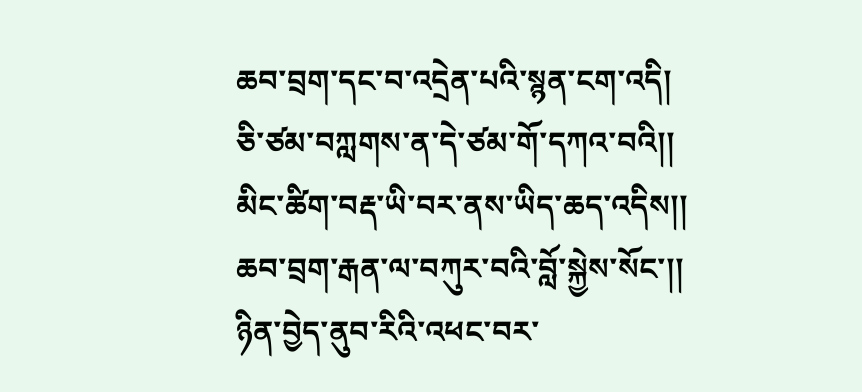ཆབ་བྲག་དང་བ་འདྲེན་པའི་སྙན་ངག་འདི།
ཅི་ཙམ་བཀླགས་ན་དེ་ཙམ་གོ་དཀའ་བའི།།
མིང་ཚིག་བརྡ་ཡི་བར་ནས་ཡིད་ཆད་འདིས།།
ཆབ་བྲག་རྒན་ལ་བཀུར་བའི་བློ་སྐྱེས་སོང་།།
ཉིན་བྱེད་ནུབ་རིའི་འཕང་བར་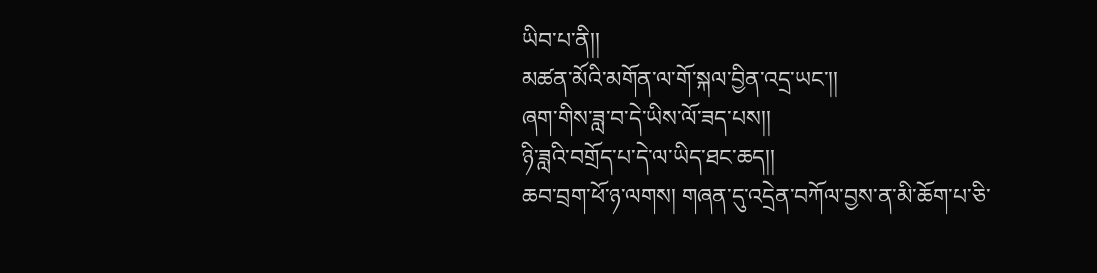ཡིབ་པ་ནི།།
མཚན་མོའི་མགོན་ལ་གོ་སྐལ་བྱིན་འདྲ་ཡང་།།
ཞག་གིས་ཟླ་བ་དེ་ཡིས་ལོ་ཟད་པས།།
ཉི་ཟླའི་བགྲོད་པ་དེ་ལ་ཡིད་ཐང་ཆད།།
ཆབ་བྲག་ཕོ་ཉ་ལགས། གཞན་དུ་འདྲེན་བཀོལ་བྱས་ན་མི་ཆོག་པ་ཅི་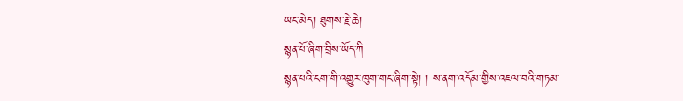ཡང་མེད། ཐུགས་རྗེ་ཆེ།
སྙན་པོ་ཞིག་བྲིས་ཡོད་ཀི
སྙན་པའི་ངག་གི་འགྱུར་ཁུག་གང་ཞིག་སྟེ། ། ས་ནག་འདོམ་གྱིས་འཇལ་བའི་གཏམ་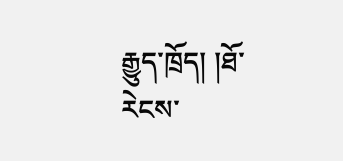རྒྱུད་ཁྲོད། །ཐོ་རེངས་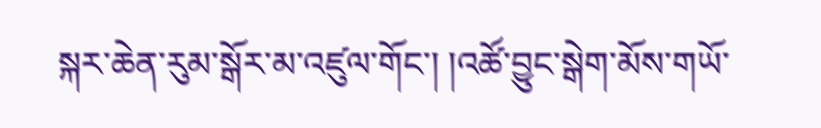སྐར་ཆེན་རུམ་སྒོར་མ་འཛུལ་གོང་། །འཚོ་བྱུང་སྒེག་མོས་གཡོ་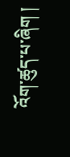འོག་ཚུད་པ་ཞིག །